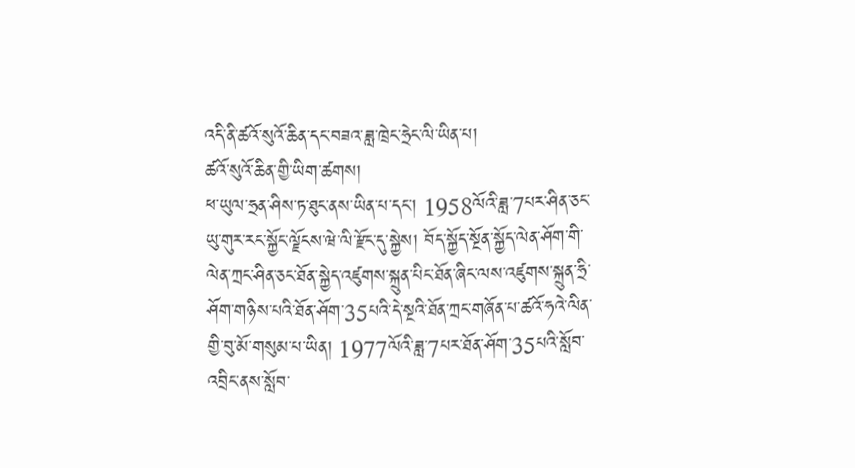འདི་ནི་ཚའོ་སུའོ་ཆིན་དང་བཟའ་ཟླ་ཁྲེང་ཧྲེང་ལི་ཡིན་པ།
ཚའོ་སུའོ་ཆིན་གྱི་ཡིག་ཚགས།
ཕ་ཡུལ་ཧྲན་ཤིས་ཏ་ཐུང་ནས་ཡིན་པ་དང་། 1958ལོའི་ཟླ་7པར་ཤིན་ཅང་ཡུ་གུར་རང་སྐྱོང་ལྗོངས་ཝེ་ལི་རྫོང་དུ་སྐྱེས། བོད་སྐྱོད་སྔོན་སྐྱོད་ལེན་ཤོག་གི་ལེན་ཀྲང་ཤིན་ཅང་ཐོན་སྐྱེད་འཛུགས་སྐྲུན་པིང་ཐོན་ཞིང་ལས་འཛུགས་སྐྲུན་ཧྲི་ཤོག་གཉིས་པའི་ཐོན་ཤོག་35པའི་དེ་སྔའི་ཐོན་ཀྲང་གཞོན་པ་ཚའོ་ཧའེ་ལིན་གྱི་བུ་མོ་གསུམ་པ་ཡིན། 1977ལོའི་ཟླ་7པར་ཐོན་ཤོག་35པའི་སློབ་འབྲིང་ནས་སློབ་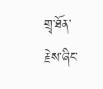གྲྭ་ཐོན་རྗེས་ཞིང་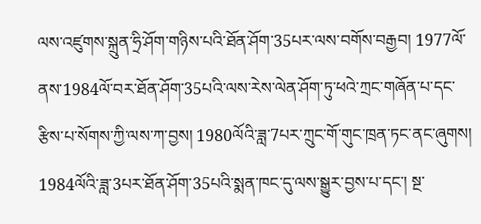ལས་འཛུགས་སྐྲུན་ཧྲི་ཤོག་གཉིས་པའི་ཐོན་ཤོག་35པར་ལས་བགོས་བརྒྱབ། 1977ལོ་ནས་1984ལོ་བར་ཐོན་ཤོག་35པའི་ལས་རེས་ལེན་ཤོག་ཏུ་ཕའེ་ཀྲང་གཞོན་པ་དང་རྩིས་པ་སོགས་ཀྱི་ལས་ཀ་བྱས། 1980ལོའི་ཟླ་7པར་ཀྲུང་གོ་གུང་ཁྲན་ཏང་ནང་ཞུགས། 1984ལོའི་ཟླ་3པར་ཐོན་ཤོག་35པའི་སྨན་ཁང་དུ་ལས་སྒྱུར་བྱས་པ་དང་། སྔ་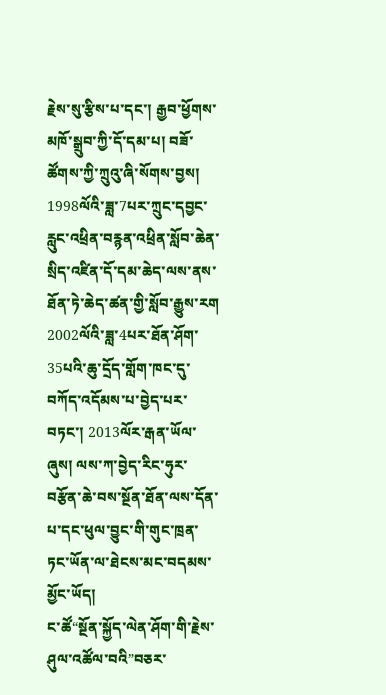རྗེས་སུ་རྩིས་པ་དང་། རྒྱབ་ཕྱོགས་མཁོ་སྒྲུབ་ཀྱི་དོ་དམ་པ། བཟོ་ཚོགས་ཀྱི་ཀྲུའུ་ཞི་སོགས་བྱས། 1998ལོའི་ཟླ་7པར་ཀྲུང་དབྱང་རླུང་འཕྲིན་བརྙན་འཕྲིན་སློབ་ཆེན་སྲིད་འཛིན་དོ་དམ་ཆེད་ལས་ནས་ཐོན་ཏེ་ཆེད་ཚན་གྱི་སློབ་རྒྱུས་རག 2002ལོའི་ཟླ་4པར་ཐོན་ཤོག་35པའི་ཆུ་དྲོད་གློག་ཁང་དུ་བཀོད་འདོམས་པ་བྱེད་པར་བཏང་། 2013ལོར་རྒན་ཡོལ་ཞུས། ལས་ཀ་བྱེད་རིང་ཧུར་བརྩོན་ཆེ་བས་སྔོན་ཐོན་ལས་དོན་པ་དང་ཕུལ་བྱུང་གི་གུང་ཁྲན་ཏང་ཡོན་ལ་ཐེངས་མང་བདམས་མྱོང་ཡོད།
ང་ཚོ“སྔོན་སྐྱོད་ལེན་ཤོག་གི་རྗེས་ཤུལ་འཚོལ་བའི”བཅར་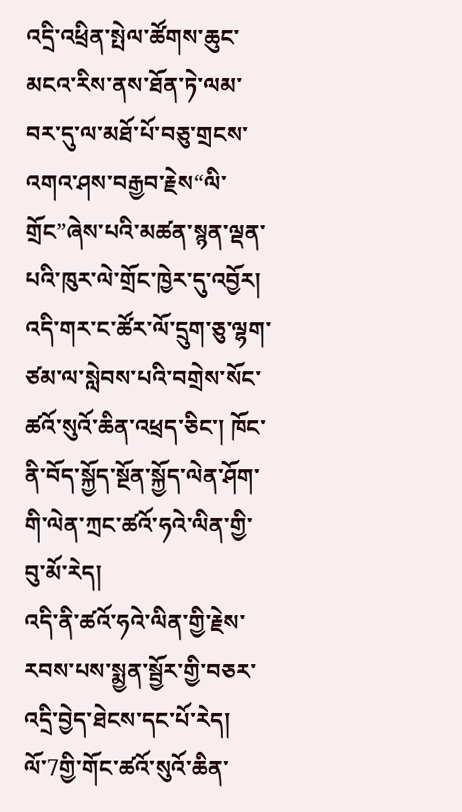འདྲི་འཕྲིན་སྤེལ་ཚོགས་ཆུང་མངའ་རིས་ནས་ཐོན་ཏེ་ལམ་བར་དུ་ལ་མཐོ་པོ་བཅུ་གྲངས་འགའ་ཤས་བརྒྱབ་རྗེས“ལི་གྲོང”ཞེས་པའི་མཚན་སྙན་ལྡན་པའི་ཁུར་ལེ་གྲོང་ཁྱེར་དུ་འབྱོར། འདི་གར་ང་ཚོར་ལོ་དྲུག་ཅུ་ལྷག་ཙམ་ལ་སླེབས་པའི་བགྲེས་སོང་ཚའོ་སུའོ་ཆིན་འཕྲད་ཅིང་། ཁོང་ནི་བོད་སྐྱོད་སྔོན་སྐྱོད་ལེན་ཤོག་གི་ལེན་ཀྲང་ཚའོ་ཧའེ་ལིན་གྱི་བུ་མོ་རེད།
འདི་ནི་ཚའོ་ཧའེ་ལིན་གྱི་རྗེས་རབས་པས་སྨྱན་སྦྱོར་གྱི་བཅར་འདྲི་བྱེད་ཐེངས་དང་པོ་རེད།
ལོ་7གྱི་གོང་ཚའོ་སུའོ་ཆིན་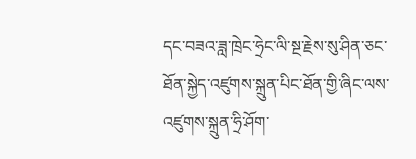དང་བཟའ་ཟླ་ཁྲེང་ཧྲེང་ལི་སྔ་རྗེས་སུ་ཤིན་ཅང་ཐོན་སྐྱེད་འཛུགས་སྐྲུན་པིང་ཐོན་གྱི་ཞིང་ལས་འཛུགས་སྐྲུན་ཧྲི་ཤོག་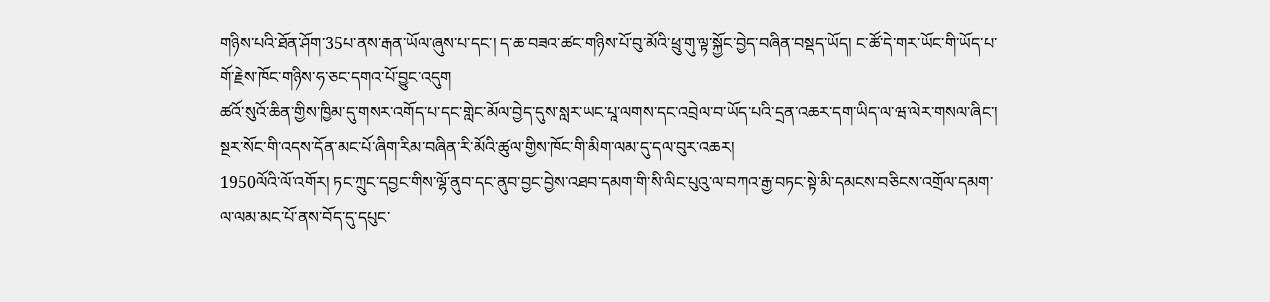གཉིས་པའི་ཐོན་ཤོག་35པ་ནས་རྒན་ཡོལ་ཞུས་པ་དང་། ད་ཆ་བཟའ་ཚང་གཉིས་པོ་བུ་མོའི་ཕྲུ་གུ་ལྟ་སྐྱོང་བྱེད་བཞིན་བསྡད་ཡོད། ང་ཚོ་དེ་གར་ཡོང་གི་ཡོད་པ་གོ་རྗེས་ཁོང་གཉིས་ཧ་ཅང་དགའ་པོ་བྱུང་འདུག
ཚའོ་སུའོ་ཆིན་གྱིས་ཁྱིམ་དུ་གསར་འགོད་པ་དང་གླེང་མོལ་བྱེད་དུས་སླར་ཡང་པཱ་ལགས་དང་འབྲེལ་བ་ཡོད་པའི་དྲན་འཆར་དག་ཡིད་ལ་ཝ་ལེར་གསལ་ཞིང་། སྔར་སོང་གི་འདས་དོན་མང་པོ་ཞིག་རིམ་བཞིན་རི་མོའི་ཚུལ་གྱིས་ཁོང་གི་མིག་ལམ་དུ་དལ་བུར་འཆར།
1950ལོའི་ལོ་འགོར། ཏང་ཀྲུང་དབྱང་གིས་ལྷོ་ནུབ་དང་ནུབ་བྱང་བྱེས་འཐབ་དམག་གི་སི་ལིང་པུའུ་ལ་བཀའ་རྒྱ་བཏང་སྟེ་མི་དམངས་བཅིངས་འགྲོལ་དམག་ལ་ལམ་མང་པོ་ནས་བོད་དུ་དཔུང་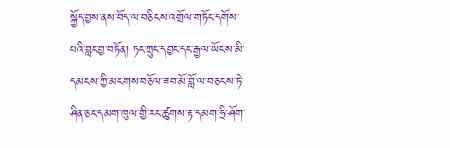སྐྱོད་བྱས་ནས་བོད་ལ་བཅིངས་འགྲོལ་གཏོང་དགོས་པའི་བླང་བྱ་བཏོན། ཏང་ཀྲུང་དབྱང་དང་རྒྱལ་ཡོངས་མི་དམངས་ཀྱི་མངགས་བཅོལ་ཟབ་མོ་བློ་ལ་བཅངས་ཏེ་ཤིན་ཅང་དམག་ཁུལ་གྱི་རང་ཚུགས་རྟ་དམག་ཧྲི་ཤོག་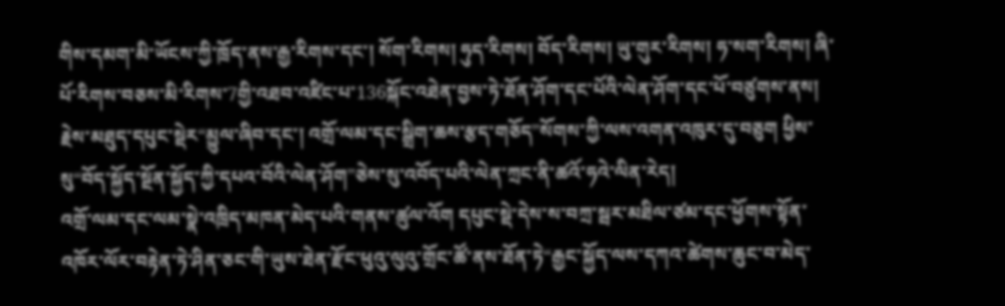གིས་དམག་མི་ཡོངས་ཀྱི་ཁྲོད་ནས་རྒྱ་རིགས་དང་། སོག་རིགས། ཧུད་རིགས། བོད་རིགས། ཡུ་གུར་རིགས། ཧ་སག་རིགས། ཞི་པོ་རིགས་བཅས་མི་རིགས་7གྱི་འཐབ་འཛིང་པ་136སྐོང་འཐེན་བྱས་ཏེ་ཐོན་ཤོག་དང་པོའི་ལེན་ཤོག་དང་པོ་བཙུགས་ནས། རྗེས་མཐུད་དཔུང་སྡེར“མྱུལ་ཞིབ་དང་། འགྲོ་ལམ་དང་སྒྲིག་ཆས་རྩད་གཅོད”སོགས་ཀྱི་ལས་འགན་འཁུར་དུ་བཅུག ཕྱིས་སུ“བོད་སྐྱོད་སྔོན་སྐྱོད་ཀྱི་དཔའ་བོའི་ལེན་ཤོག”ཅེས་སུ་འབོད་པའི་ལེན་ཀྲང་ནི་ཚའོ་ཧའེ་ལིན་རེད།
འགྲོ་ལམ་དང་ལམ་སྣེ་འཁྲིད་མཁན་མེད་པའི་གནས་ཚུལ་འོག དཔུང་སྡེ་དེས་ས་བཀྲ་སྦར་མཐིལ་ཙམ་དང་ཕྱོགས་སྟོན་འཁོར་ལོར་བརྟེན་ཏེ་ཤིན་ཅང་གི་ཡུས་ཐེན་རྫོང་ཕུའུ་ལུའུ་གྲོང་ཚོ་ནས་ཐོན་ཏེ“རྒྱང་སྐྱོད་ལས་དཀའ་ཚེགས་ཆུང་བ་མེད་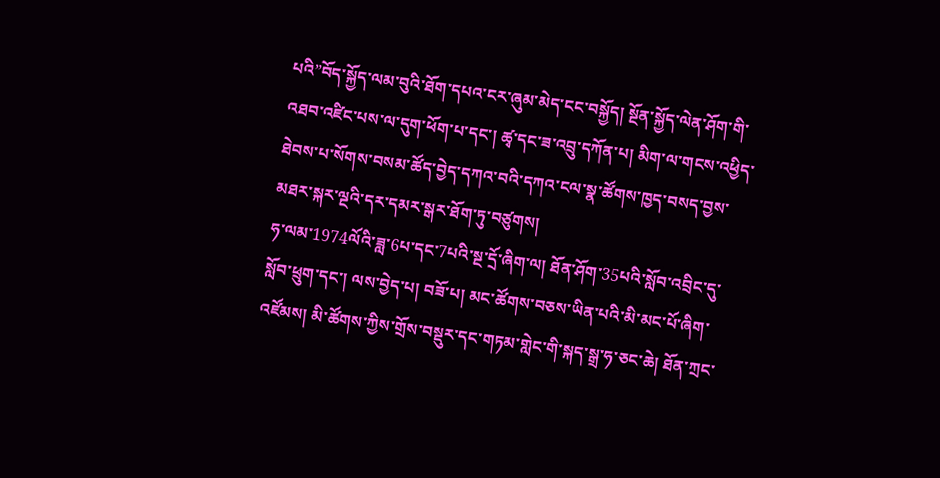པའི”བོད་སྐྱོད་ལམ་བུའི་ཐོག་དཔའ་ངར་ཞུམ་མེད་ངང་བསྐྱོད། སྔོན་སྐྱོད་ལེན་ཤོག་གི་འཐབ་འཛིང་པས་ལ་དུག་ཕོག་པ་དང་། ཚྭ་དང་ཟ་འབྲུ་དཀོན་པ། མིག་ལ་གངས་འཕྱིད་ཐེབས་པ་སོགས་བསམ་ཚོད་བྱེད་དཀའ་བའི་དཀའ་ངལ་སྣ་ཚོགས་ཁྱད་བསད་བྱས་མཐར་སྐར་ལྔའི་དར་དམར་སྒར་ཐོག་ཏུ་བཙུགས།
ཧ་ལམ་1974ལོའི་ཟླ་6པ་དང་7པའི་སྔ་དྲོ་ཞིག་ལ། ཐོན་ཤོག་35པའི་སློབ་འབྲིང་དུ་སློབ་ཕྲུག་དང་། ལས་བྱེད་པ། བཟོ་པ། མང་ཚོགས་བཅས་ཡིན་པའི་མི་མང་པོ་ཞིག་འཛོམས། མི་ཚོགས་ཀྱིས་གྲོས་བསྡུར་དང་གཏམ་གླེང་གི་སྐད་སྒྲ་ཧ་ཅང་ཆེ། ཐོན་ཀྲང་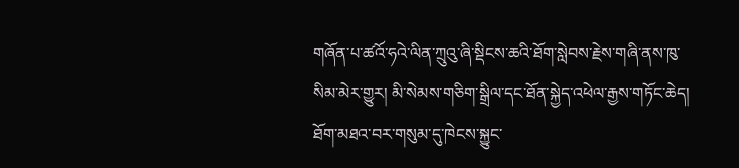གཞོན་པ་ཚའོ་ཧའེ་ལིན་ཀྲུའུ་ཞི་སྡིངས་ཆའི་ཐོག་སླེབས་རྗེས་གཞི་ནས་ཁུ་སིམ་མེར་གྱུར། མི་སེམས་གཅིག་སྒྲིལ་དང་ཐོན་སྐྱེད་འཕེལ་རྒྱས་གཏོང་ཆེད། ཐོག་མཐའ་བར་གསུམ་དུ་ཁེངས་སྐྱུང་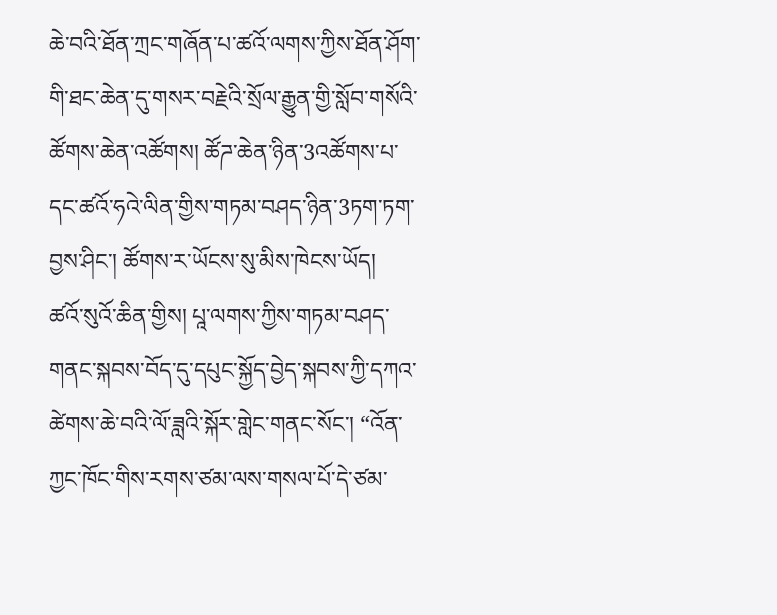ཆེ་བའི་ཐོན་ཀྲང་གཞོན་པ་ཚའོ་ལགས་ཀྱིས་ཐོན་ཤོག་གི་ཐང་ཆེན་དུ་གསར་བརྗེའི་སྲོལ་རྒྱུན་གྱི་སློབ་གསོའི་ཚོགས་ཆེན་འཚོགས། ཚོཌ་ཆེན་ཉིན་3འཚོགས་པ་དང་ཚའོ་ཧའེ་ལིན་གྱིས་གཏམ་བཤད་ཉིན་3ཏག་ཏག་བྱས་ཤིང་། ཚོགས་ར་ཡོངས་སུ་མིས་ཁེངས་ཡོད།
ཚའོ་སུའོ་ཆིན་གྱིས། པཱ་ལགས་ཀྱིས་གཏམ་བཤད་གནང་སྐབས་བོད་དུ་དཔུང་སྐྱོད་བྱེད་སྐབས་ཀྱི་དཀའ་ཚེགས་ཆེ་བའི་ལོ་ཟླའི་སྐོར་གླེང་གནང་སོང་། “འོན་ཀྱང་ཁོང་གིས་རགས་ཙམ་ལས་གསལ་པོ་དེ་ཙམ་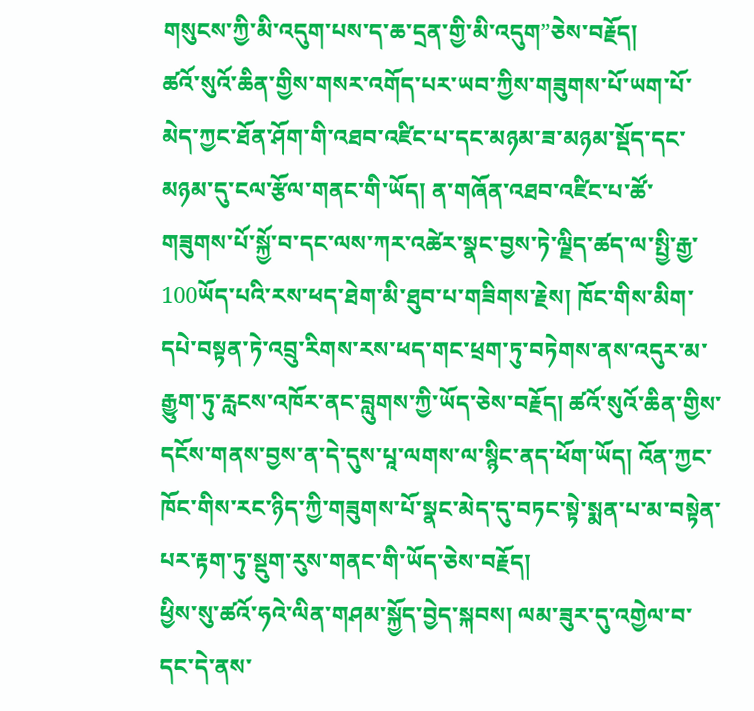གསུངས་ཀྱི་མི་འདུག་པས་ད་ཆ་དྲན་གྱི་མི་འདུག”ཅེས་བརྗོད།
ཚའོ་སུའོ་ཆིན་གྱིས་གསར་འགོད་པར་ཡབ་ཀྱིས་གཟུགས་པོ་ཡག་པོ་མེད་ཀྱང་ཐོན་ཤོག་གི་འཐབ་འཛིང་པ་དང་མཉམ་ཟ་མཉམ་སྡོད་དང་མཉམ་དུ་ངལ་རྩོལ་གནང་གི་ཡོད། ན་གཞོན་འཐབ་འཛིང་པ་ཚོ་གཟུགས་པོ་སྐྱོ་བ་དང་ལས་ཀར་འཚེར་སྣང་བྱས་ཏེ་ལྗིད་ཚད་ལ་སྤྱི་རྒྱ་100ཡོད་པའི་རས་ཕད་ཐེག་མི་ཐུབ་པ་གཟིགས་རྗེས། ཁོང་གིས་མིག་དཔེ་བསྟན་ཏེ་འབྲུ་རིགས་རས་ཕད་གང་ཕྲག་ཏུ་བཏེགས་ནས་འདུར་མ་རྒྱུག་ཏུ་རླངས་འཁོར་ནང་བླུགས་ཀྱི་ཡོད་ཅེས་བརྗོད། ཚའོ་སུའོ་ཆིན་གྱིས་དངོས་གནས་བྱས་ན་དེ་དུས་པཱ་ལགས་ལ་སྙིང་ནད་ཕོག་ཡོད། འོན་ཀྱང་ཁོང་གིས་རང་ཉིད་ཀྱི་གཟུགས་པོ་སྣང་མེད་དུ་བཏང་སྟེ་སྨན་པ་མ་བསྟེན་པར་རྟག་ཏུ་སྡུག་རུས་གནང་གི་ཡོད་ཅེས་བརྗོད།
ཕྱིས་སུ་ཚའོ་ཧའེ་ལིན་གཤམ་སྐྱོད་བྱེད་སྐབས། ལམ་ཟུར་དུ་འགྱེལ་བ་དང་དེ་ནས་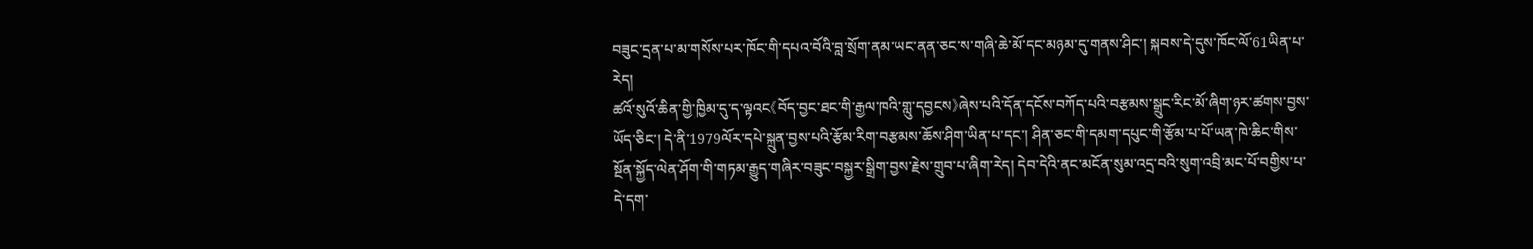བཟུང་དྲན་པ་མ་གསོས་པར་ཁོང་གི་དཔའ་བོའི་བླ་སྲོག་ནམ་ཡང་ནན་ཅང་ས་གཞི་ཆེ་མོ་དང་མཉམ་དུ་གནས་ཤིང་། སྐབས་དེ་དུས་ཁོང་ལོ་61ཡིན་པ་རེད།
ཚའོ་སུའོ་ཆིན་གྱི་ཁྱིམ་དུ་ད་ལྟའང《བོད་བྱང་ཐང་གི་རྒྱལ་ཁའི་གླུ་དབྱངས》ཞེས་པའི་དོན་དངོས་བཀོད་པའི་བརྩམས་སྒྲུང་རིང་མོ་ཞིག་ཉར་ཚགས་བྱས་ཡོད་ཅིང་། དེ་ནི་1979ལོར་དཔེ་སྐྲུན་བྱས་པའི་རྩོམ་རིག་བརྩམས་ཆོས་ཤིག་ཡིན་པ་དང་། ཤིན་ཅང་གི་དམག་དཔུང་གི་རྩོམ་པ་པོ་ཡན་ཁེ་ཆིང་གིས་སྔོན་སྐྱོད་ལེན་ཤོག་གི་གཏམ་རྒྱུད་གཞིར་བཟུང་བསྐྱར་སྒྲིག་བྱས་རྗེས་གྲུབ་པ་ཞིག་རེད། དེབ་དེའི་ནང་མངོན་སུམ་འདྲ་བའི་སུག་འབྲི་མང་པོ་བགྱིས་པ་དེ་དག་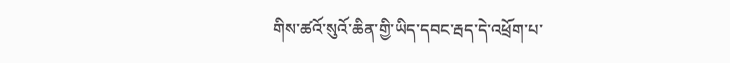གིས་ཚའོ་སུའོ་ཆིན་གྱི་ཡིད་དབང་རྦད་དེ་འཕྲོག་པ་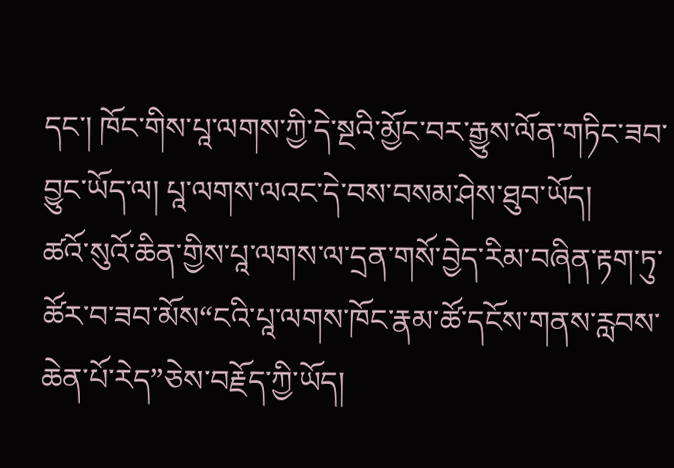དང་། ཁོང་གིས་པཱ་ལགས་ཀྱི་དེ་སྔའི་མྱོང་བར་རྒྱུས་ལོན་གཏིང་ཟབ་བྱུང་ཡོད་ལ། པཱ་ལགས་ལའང་དེ་བས་བསམ་ཤེས་ཐུབ་ཡོད།
ཚའོ་སུའོ་ཆིན་གྱིས་པཱ་ལགས་ལ་དྲན་གསོ་བྱེད་རིམ་བཞིན་རྟག་ཏུ་ཚོར་བ་ཟབ་མོས“ངའི་པཱ་ལགས་ཁོང་རྣམ་ཚོ་དངོས་གནས་རླབས་ཆེན་པོ་རེད”ཅེས་བརྗོད་ཀྱི་ཡོད།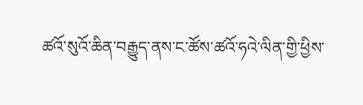ཚའོ་སུའོ་ཆིན་བརྒྱུད་ནས་ང་ཚོས་ཚའོ་ཧའེ་ལིན་གྱི་ཕྱིས་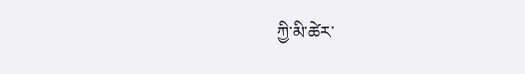ཀྱི་མི་ཚེར་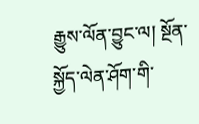རྒྱུས་ལོན་བྱུང་ལ། སྔོན་སྐྱོད་ལེན་ཤོག་གི་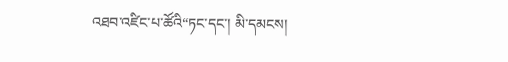འཐབ་འཛིང་པ་ཚོའི“ཏང་དང་། མི་དམངས།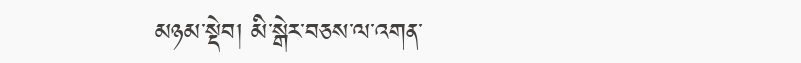མཉམ་སྡེབ། མི་སྒེར་བཅས་ལ་འགན་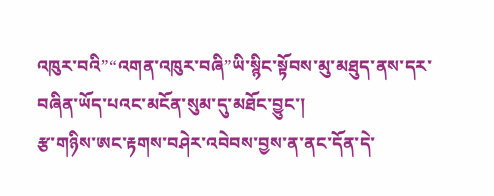འཁུར་བའི”“འགན་འཁུར་བཞི”ཡི་སྙིང་སྟོབས་མུ་མཐུད་ནས་དར་བཞིན་ཡོད་པའང་མངོན་སུམ་དུ་མཐོང་བྱུང་།
རྩ་གཉིས་ཨང་རྟགས་བཤེར་འབེབས་བྱས་ན་ནང་དོན་དེ་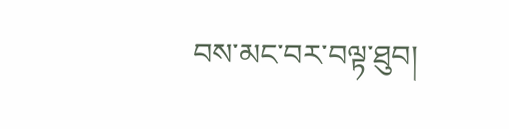བས་མང་བར་བལྟ་ཐུབ།